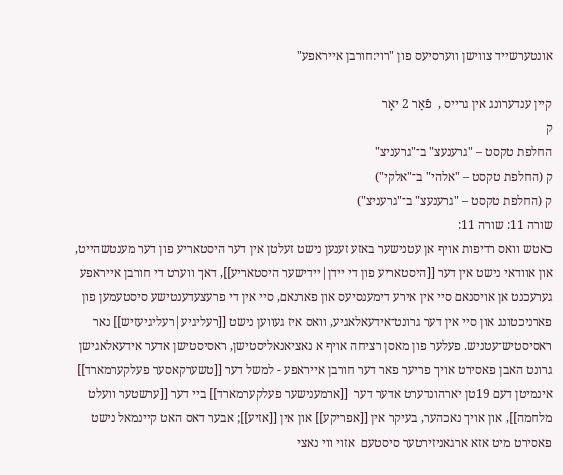אונטערשייד צווישן ווערסיעס פון "רוי:חורבן אייראפע"

קיין ענדערונג אין גרייס ,  פֿאַר 2 יאָר
ק
החלפת טקסט – "גרענעצ" ב־"גרעניצ"
ק (החלפת טקסט – "אלהי" ב־"אלקי")
ק (החלפת טקסט – "גרענעצ" ב־"גרעניצ")
שורה 11: שורה 11:
כאטש וואס רדיפות אויף אן עטנישער באזע זענען נישט זעלטן אין דער היסטאריע פון דער מענטשהייט, און אוודאי נישט אין דער [[היסטאריע פון די יידן|יידישער היסטאריע]], דאך ווערט די חורבן אייראפע גערעכנט אן אויסנאם סיי אין אירע דימענסיעס און פארנאם, סיי אין די פרעצעדענטישע סיסטעמען פון פארניכטונג און סיי אין דער גרונט־אידעאלאגיע, וואס איז געווען נישט [[רעליגיע|רעליגיעזיש]] נאר ראסיסטיש־עטניש. פעלער פון מאסן רציחה אויף א נאציאנאליסטישן, ראסיסטישן אדער אידעאלאגישן גרונט האבן פאסירט אויך פריער פאר דער חורבן אייראפע - למשל דער [[טשערקאסער פעלקערמארד]] אינמיטן דעם 19טן יארהונדערט אדער דער  [[ארמענישער פעלקערמארד]] ביי דער [[ערשטער וועלט מלחמה]], און אויך נאכהער, בעיקר אין [[אפריקע]] און אין [[אזיע]]; אבער דאס האט קיינמאל נישט פאסירט מיט אזא ארגאניזירטער סיסטעם  אזוי ווי נאצי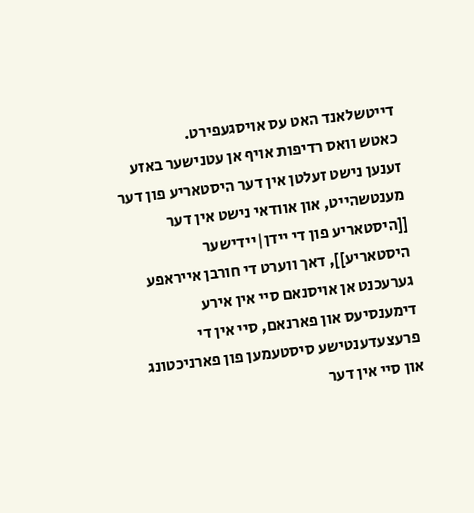דייטשלאנד האט עס אויסגעפירט.
כאטש וואס רדיפות אויף אן עטנישער באזע זענען נישט זעלטן אין דער היסטאריע פון דער מענטשהייט, און אוודאי נישט אין דער [[היסטאריע פון די יידן|יידישער היסטאריע]], דאך ווערט די חורבן אייראפע גערעכנט אן אויסנאם סיי אין אירע דימענסיעס און פארנאם, סיי אין די פרעצעדענטישע סיסטעמען פון פארניכטונג און סיי אין דער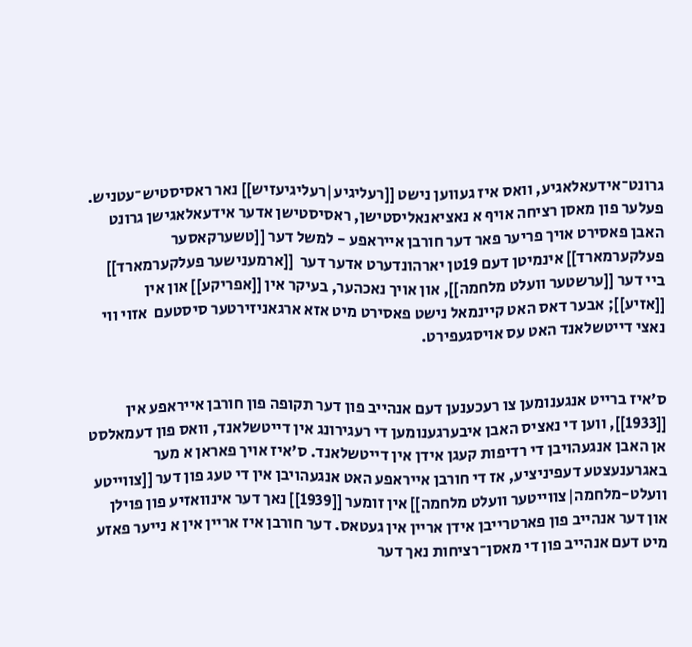גרונט־אידעאלאגיע, וואס איז געווען נישט [[רעליגיע|רעליגיעזיש]] נאר ראסיסטיש־עטניש. פעלער פון מאסן רציחה אויף א נאציאנאליסטישן, ראסיסטישן אדער אידעאלאגישן גרונט האבן פאסירט אויך פריער פאר דער חורבן אייראפע - למשל דער [[טשערקאסער פעלקערמארד]] אינמיטן דעם 19טן יארהונדערט אדער דער  [[ארמענישער פעלקערמארד]] ביי דער [[ערשטער וועלט מלחמה]], און אויך נאכהער, בעיקר אין [[אפריקע]] און אין [[אזיע]]; אבער דאס האט קיינמאל נישט פאסירט מיט אזא ארגאניזירטער סיסטעם  אזוי ווי נאצי דייטשלאנד האט עס אויסגעפירט.


ס'איז ברייט אנגענומען צו רעכענען דעם אנהייב פון דער תקופה פון חורבן אייראפע אין [[1933]], ווען די נאציס האבן איבערגענומען די רעגירונג אין דייטשלאנד, וואס פון דעמאלסט אן האבן אנגעהויבן די רדיפות קעגן אידן אין דייטשלאנד. ס'איז אויך פאראן א מער באגרענעצטע דעפיניציע, אז די חורבן אייראפע האט אנגעהויבן אין די טעג פון דער [[צווייטע וועלט-מלחמה|צווייטער וועלט מלחמה]] אין זומער [[1939]] נאך דער אינוואזיע פון פוילן און דער אנהייב פון פארטרייבן אידן אריין אין געטאס. דער חורבן איז אריין אין א נייער פאזע מיט דעם אנהייב פון די מאסן־רציחות נאך דער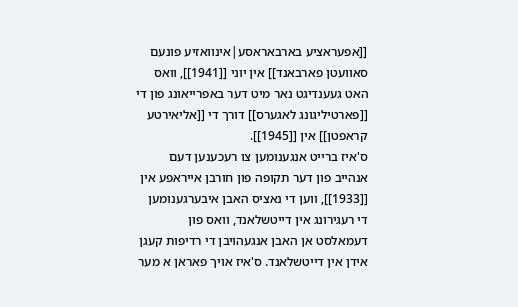[[אפעראציע בארבאראסע|אינוואזיע פונעם סאוועטן פארבאנד]] אין יוני [[1941]], וואס האט געענדיגט נאר מיט דער באפרייאונג פון די  [[פארטיליגונג לאגערס]] דורך די [[אליאירטע קראפטן]] אין [[1945]].
ס'איז ברייט אנגענומען צו רעכענען דעם אנהייב פון דער תקופה פון חורבן אייראפע אין [[1933]], ווען די נאציס האבן איבערגענומען די רעגירונג אין דייטשלאנד, וואס פון דעמאלסט אן האבן אנגעהויבן די רדיפות קעגן אידן אין דייטשלאנד. ס'איז אויך פאראן א מער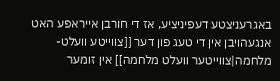באגרעניצטע דעפיניציע, אז די חורבן אייראפע האט אנגעהויבן אין די טעג פון דער [[צווייטע וועלט-מלחמה|צווייטער וועלט מלחמה]] אין זומער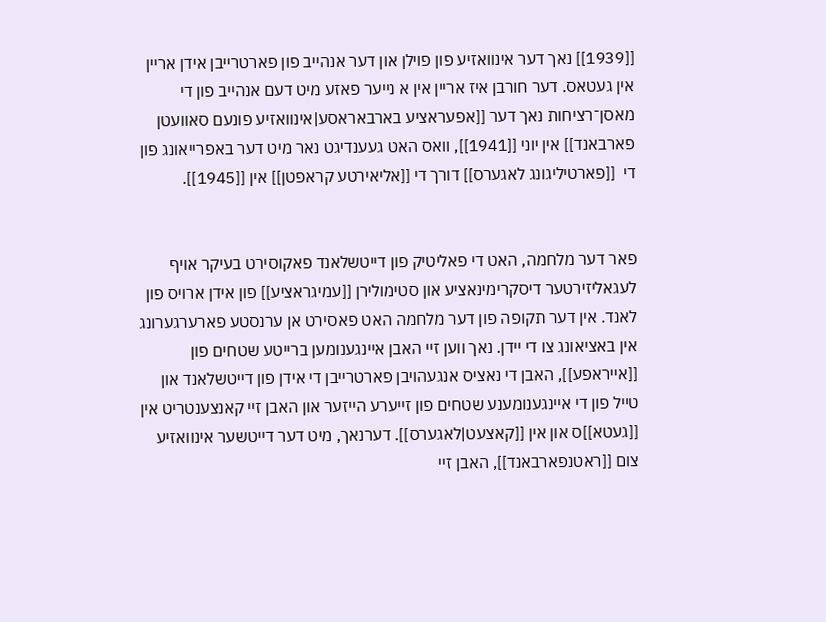[[1939]] נאך דער אינוואזיע פון פוילן און דער אנהייב פון פארטרייבן אידן אריין אין געטאס. דער חורבן איז אריין אין א נייער פאזע מיט דעם אנהייב פון די מאסן־רציחות נאך דער [[אפעראציע בארבאראסע|אינוואזיע פונעם סאוועטן פארבאנד]] אין יוני [[1941]], וואס האט געענדיגט נאר מיט דער באפרייאונג פון די  [[פארטיליגונג לאגערס]] דורך די [[אליאירטע קראפטן]] אין [[1945]].


פאר דער מלחמה, האט די פאליטיק פון דייטשלאנד פאקוסירט בעיקר אויף לעגאליזירטער דיסקרימינאציע און סטימולירן [[עמיגראציע]] פון אידן ארויס פון לאנד. אין דער תקופה פון דער מלחמה האט פאסירט אן ערנסטע פארערגערונג אין באציאונג צו די יידן. נאך ווען זיי האבן איינגענומען ברייטע שטחים פון  [[אייראפע]], האבן די נאציס אנגעהויבן פארטרייבן די אידן פון דייטשלאנד און טייל פון די איינגענומענע שטחים פון זייערע הייזער און האבן זיי קאנצענטריט אין [[געטא]]ס און אין [[קאצעט|לאגערס]]. דערנאך, מיט דער דייטשער אינוואזיע צום [[ראטנפארבאנד]], האבן זיי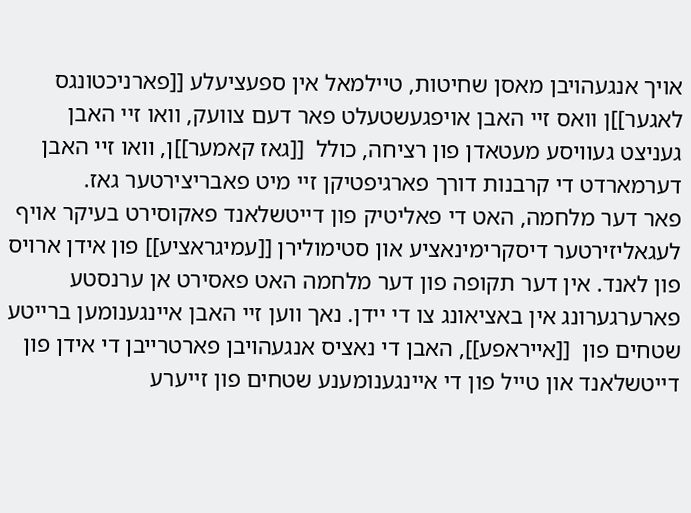אויך אנגעהויבן מאסן שחיטות, טיילמאל אין ספעציעלע [[פארניכטונגס לאגער]]ן וואס זיי האבן אויפגעשטעלט פאר דעם צוועק, וואו זיי האבן געניצט געוויסע מעטאדן פון רציחה, כולל  [[גאז קאמער]]ן, וואו זיי האבן דערמארדט די קרבנות דורך פארגיפטיקן זיי מיט פאבריצירטער גאז.
פאר דער מלחמה, האט די פאליטיק פון דייטשלאנד פאקוסירט בעיקר אויף לעגאליזירטער דיסקרימינאציע און סטימולירן [[עמיגראציע]] פון אידן ארויס פון לאנד. אין דער תקופה פון דער מלחמה האט פאסירט אן ערנסטע פארערגערונג אין באציאונג צו די יידן. נאך ווען זיי האבן איינגענומען ברייטע שטחים פון  [[אייראפע]], האבן די נאציס אנגעהויבן פארטרייבן די אידן פון דייטשלאנד און טייל פון די איינגענומענע שטחים פון זייערע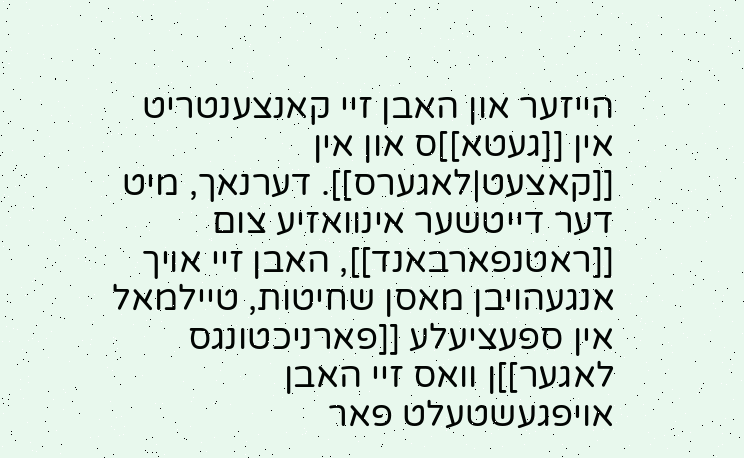הייזער און האבן זיי קאנצענטריט אין [[געטא]]ס און אין [[קאצעט|לאגערס]]. דערנאך, מיט דער דייטשער אינוואזיע צום [[ראטנפארבאנד]], האבן זיי אויך אנגעהויבן מאסן שחיטות, טיילמאל אין ספעציעלע [[פארניכטונגס לאגער]]ן וואס זיי האבן אויפגעשטעלט פאר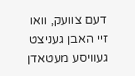דעם צוועק, וואו זיי האבן געניצט געוויסע מעטאדן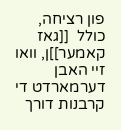פון רציחה, כולל  [[גאז קאמער]]ן, וואו זיי האבן דערמארדט די קרבנות דורך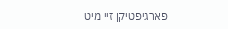פארגיפטיקן זיי מיט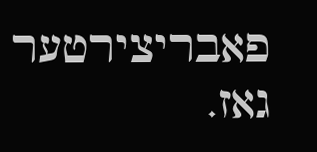פאבריצירטער גאז.